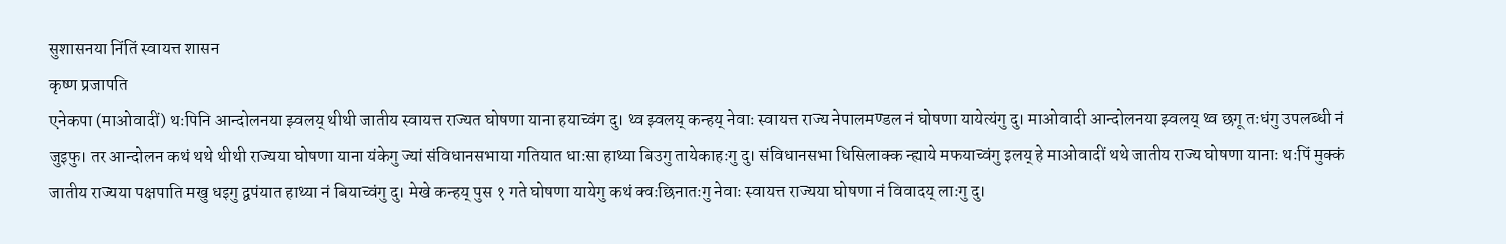सुशासनया निंतिं स्वायत्त शासन
कृष्ण प्रजापति
एनेकपा (माओवादीं) थःपिनि आन्दोलनया झ्वलय् थीथी जातीय स्वायत्त राज्यत घोषणा याना हयाच्वंग दु। थ्व झ्वलय् कन्हय् नेवाः स्वायत्त राज्य नेपालमण्डल नं घोषणा यायेत्यंगु दु। माओवादी आन्दोलनया झ्वलय् थ्व छगू तःधंगु उपलब्धी नं जुइफु। तर आन्दोलन कथं थथे थीथी राज्यया घोषणा याना यंकेगु ज्यां संविधानसभाया गतियात धाःसा हाथ्या बिउगु तायेकाहःगु दु। संविधानसभा धिसिलाक्क न्ह्याये मफयाच्वंगु इलय् हे माओवादीं थथे जातीय राज्य घोषणा यानाः थःपिं मुक्कं जातीय राज्यया पक्षपाति मखु धइगु द्वपंयात हाथ्या नं बियाच्वंगु दु। मेखे कन्हय् पुस १ गते घोषणा यायेगु कथं क्वःछिनातःगु नेवाः स्वायत्त राज्यया घोषणा नं विवादय् लाःगु दु।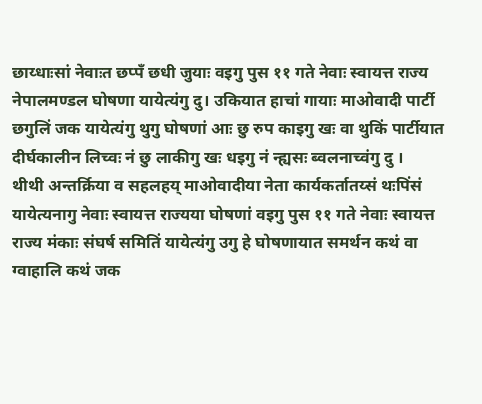छाय्धाःसां नेवाःत छप्पँ छधी जुयाः वइगु पुस ११ गते नेवाः स्वायत्त राज्य नेपालमण्डल घोषणा यायेत्यंगु दु। उकियात हाचां गायाः माओवादी पार्टी छगुलिं जक यायेत्यंगु थुगु घोषणां आः छु रुप काइगु खः वा थुकिं पार्टीयात दीर्घकालीन लिच्वः नं छु लाकीगु खः धइगु नं न्ह्यसः ब्वलनाच्वंगु दु ।
थीथी अन्तर्क्रिया व सहलहय् माओवादीया नेता कार्यकर्तातय्सं थःपिंसं यायेत्यनागु नेवाः स्वायत्त राज्यया घोषणां वइगु पुस ११ गते नेवाः स्वायत्त राज्य मंकाः संघर्ष समितिं यायेत्यंगु उगु हे घोषणायात समर्थन कथं वा ग्वाहालि कथं जक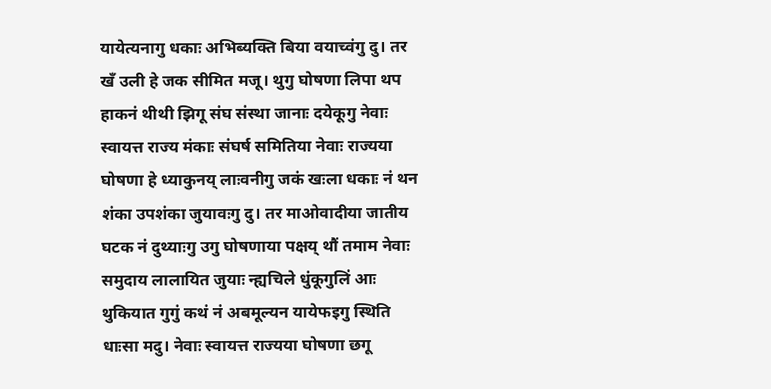यायेत्यनागु धकाः अभिब्यक्ति बिया वयाच्वंगु दु। तर खँ उली हे जक सीमित मजू। थुगु घोषणा लिपा थप हाकनं थीथी झिगू संघ संस्था जानाः दयेकूगु नेवाः स्वायत्त राज्य मंकाः संघर्ष समितिया नेवाः राज्यया घोषणा हे ध्याकुनय् लाःवनीगु जकं खःला धकाः नं थन शंका उपशंका जुयावःगु दु। तर माओवादीया जातीय घटक नं दुथ्याःगु उगु घोषणाया पक्षय् थौं तमाम नेवाः समुदाय लालायित जुयाः न्ह्यचिले धुंकूगुलिं आः थुकियात गुगुं कथं नं अबमूल्यन यायेफइगु स्थिति धाःसा मदु। नेवाः स्वायत्त राज्यया घोषणा छगू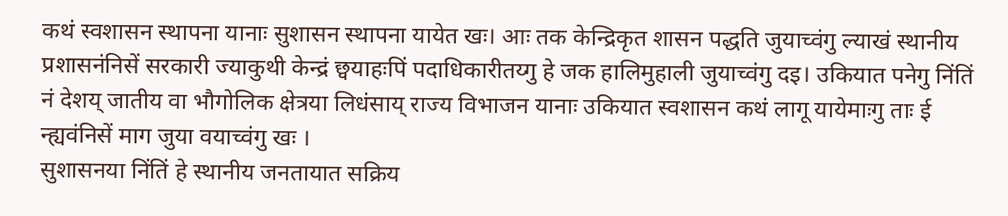कथं स्वशासन स्थापना यानाः सुशासन स्थापना यायेत खः। आः तक केन्द्रिकृत शासन पद्धति जुयाच्वंगु ल्याखं स्थानीय प्रशासनंनिसें सरकारी ज्याकुथी केन्द्रं छ्वयाहःपिं पदाधिकारीतय्गु हे जक हालिमुहाली जुयाच्वंगु दइ। उकियात पनेगु निंतिं नं देशय् जातीय वा भौगोलिक क्षेत्रया लिधंसाय् राज्य विभाजन यानाः उकियात स्वशासन कथं लागू यायेमाःगु ताः ई न्ह्यवंनिसें माग जुया वयाच्वंगु खः ।
सुशासनया निंतिं हे स्थानीय जनतायात सक्रिय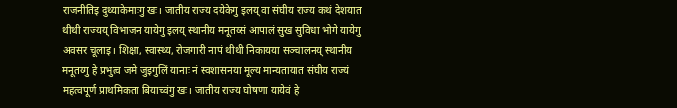राजनीतिइ दुथ्याकेमाःगु खः। जातीय राज्य दयेकेगु इलय् वा संघीय राज्य कथं देशयात थीथी राज्यय् विभाजन यायेगु इलय् स्थानीय मनूतय्सं आपालं सुख सुविधा भोगे यायेगु अवसर चूलाइ। शिक्षा, स्वास्थ्य, रोजगारी नापं थीथी निकायया सञ्चालनय् स्थानीय मनूतय्गु हे प्रभुत्व जमे जुइगुलिं यानाः नं स्वशासनया मूल्य मान्यतायात संघीय राज्यं महत्वपूर्ण प्राथमिकता बियाच्वंगु खः। जातीय राज्य घोषणा यायेवं हे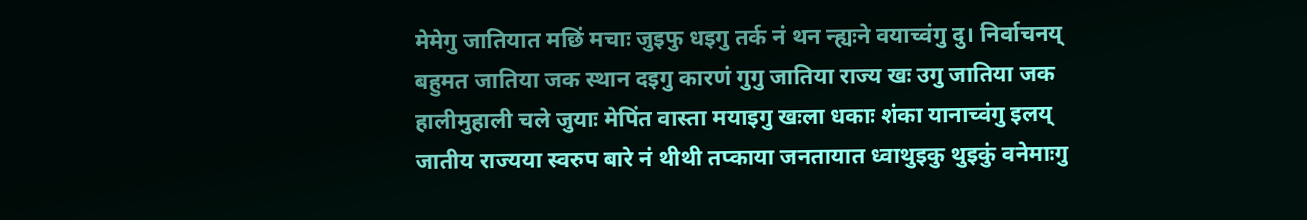मेमेगु जातियात मछिं मचाः जुइफु धइगु तर्क नं थन न्ह्यःने वयाच्वंगु दु। निर्वाचनय् बहुमत जातिया जक स्थान दइगु कारणं गुगु जातिया राज्य खः उगु जातिया जक हालीमुहाली चले जुयाः मेपिंत वास्ता मयाइगु खःला धकाः शंका यानाच्वंगु इलय् जातीय राज्यया स्वरुप बारे नं थीथी तप्काया जनतायात ध्वाथुइकु थुइकुं वनेमाःगु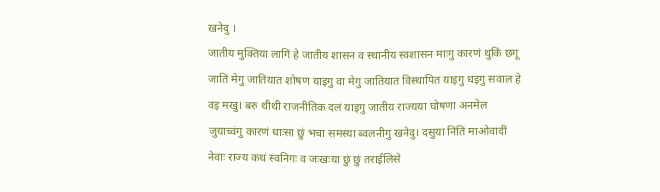खनेदु ।
जातीय मुक्तिया लागिं हे जातीय शासन व स्थानीय स्वशासन माःगु कारणं थुकिं छगू जातिं मेगु जातियात शोषण याइगु वा मेगु जातियात विस्थापित याइगु धइगु सवाल हे वइ मखु। बरु थीथी राजनीतिक दलं याइगु जातीय राज्यया घोषणा अनमेल जुयाच्वंगु कारणं धाःसा छुं भचा समस्या ब्वलनीगु खनेदु। दसुया निंतिं माओवादीं नेवाः राज्य कथं स्वनिगः व जःखःया छुं छुं तराईलिसे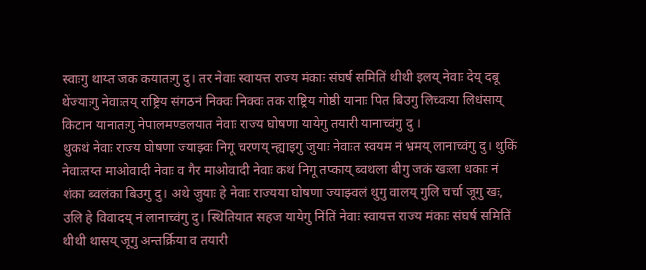स्वाःगु थाय्त जक कयातःगु दु। तर नेवाः स्वायत्त राज्य मंकाः संघर्ष समितिं थीथी इलय् नेवाः देय् दबू थेंज्याःगु नेवाःतय् राष्ट्रिय संगठनं निक्वः निक्वः तक राष्ट्रिय गोष्ठी यानाः पित बिउगु लिच्वःया लिधंसाय् किटान यानातःगु नेपालमण्डलयात नेवाः राज्य घोषणा यायेगु तयारी यानाच्वंगु दु ।
थुकथं नेवाः राज्य घोषणा ज्याझ्वः निगू चरणय् न्ह्याइगु जुयाः नेवाःत स्वयम नं भ्रमय् लानाच्वंगु दु। थुकिं नेवाःतय्त माओवादी नेवाः व गैर माओवादी नेवाः कथं निगू तप्काय् ब्वथला बीगु जकं खःला धकाः नं शंका ब्वलंका बिउगु दु। अथे जुयाः हे नेवाः राज्यया घोषणा ज्याझ्वलं थुगु वालय् गुलि चर्चा जूगु खः, उलि हे विवादय् नं लानाच्वंगु दु। स्थितियात सहज यायेगु निंतिं नेवाः स्वायत्त राज्य मंकाः संघर्ष समितिं थीथी थासय् जूगु अन्तर्क्रिया व तयारी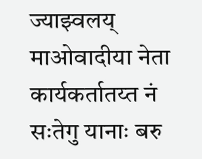ज्याझ्वलय् माओवादीया नेता कार्यकर्तातय्त नं सःतेगु यानाः बरु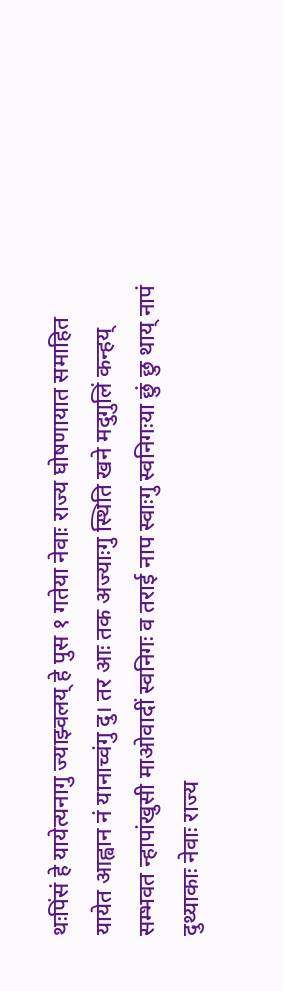थःपिंसं हे यायेत्यनागु ज्याझ्वलय् हे पुस १ गतेया नेवाः राज्य घोषणायात समाहित यायेत आह्वान नं यानाच्वंगु दु। तर आः तक अज्याःगु स्थिति खने मदुगुलिं कन्हय् सम्भवत न्हापांखुसी माओवादीं स्वनिगः व तराई नाप स्वाःगु स्वनिगःया छुं छु थाय् नापं दुथ्याकाः नेवाः राज्य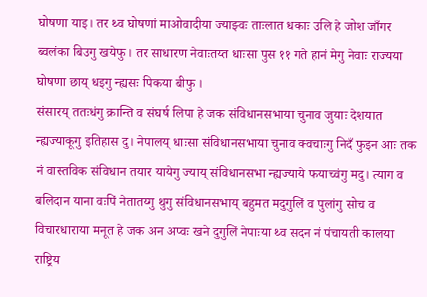घोषणा याइ। तर थ्व घोषणां माओवादीया ज्याझ्वः ताःलात धकाः उलि हे जोश जाँगर ब्वलंका बिउगु खयेफु। तर साधारण नेवाःतय्त धाःसा पुस ११ गते हानं मेगु नेवाः राज्यया घोषणा छाय् धइगु न्ह्यसः पिकया बीफु ।
संसारय् ततःधंगु क्रान्ति व संघर्ष लिपा हे जक संविधानसभाया चुनाव जुयाः देशयात न्ह्यज्याकूगु इतिहास दु। नेपालय् धाःसा संविधानसभाया चुनाव क्वचाःगु निदँ फुइन आः तक नं वास्तविक संविधान तयार यायेगु ज्याय् संविधानसभा न्ह्यज्याये फयाच्वंगु मदु। त्याग व बलिदान याना वःपिं नेतातय्गु थुगु संविधानसभाय् बहुमत मदुगुलिं व पुलांगु सोच व विचारधाराया मनूत हे जक अन अप्वः खने दुगुलिं नेपाःया थ्व सदन नं पंचायती कालया राष्ट्रिय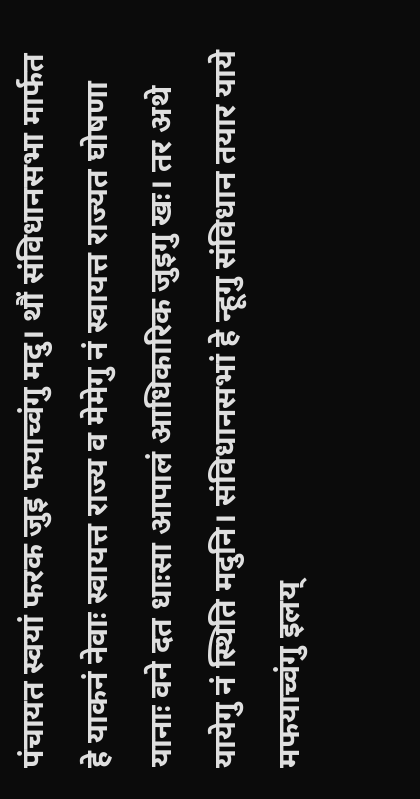पंचायत स्वयां फरक जुइ फयाच्वंगु मदु। थौं संविधानसभा मार्फत हे याकनं नेवाः स्वायत्त राज्य व मेमेगु नं स्वायत्त राज्यत घोषणा यानाः वने दत धाःसा आपालं आधिकारिक जुइगु खः। तर अथे यायेगु नं स्थिति मदुनि। संविधानसभां हे न्हूगु संविधान तयार याये मफयाच्वंगु इलय्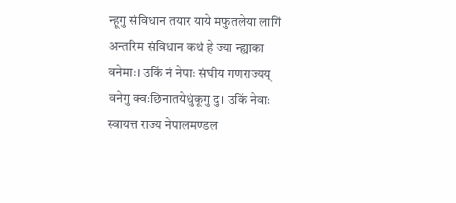न्हूगु संविधान तयार याये मफुतलेया लागिं अन्तरिम संविधान कथं हे ज्या न्ह्याका वनेमाः। उकिं नं नेपाः संघीय गणराज्यय् वनेगु क्वःछिनातयेधुंकूगु दु। उकिं नेवाः स्वायत्त राज्य नेपालमण्डल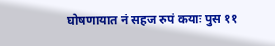घोषणायात नं सहज रुपं कयाः पुस ११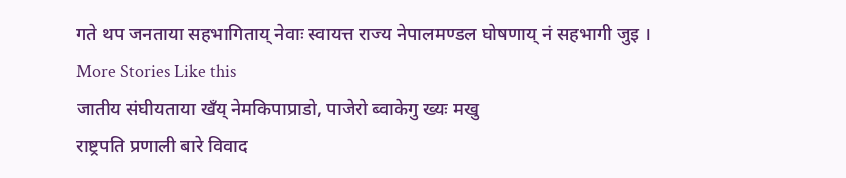गते थप जनताया सहभागिताय् नेवाः स्वायत्त राज्य नेपालमण्डल घोषणाय् नं सहभागी जुइ ।
More Stories Like this
जातीय संघीयताया खँय् नेमकिपाप्राडो, पाजेरो ब्वाकेगु ख्यः मखु
राष्ट्रपति प्रणाली बारे विवाद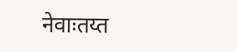नेवाःतय्त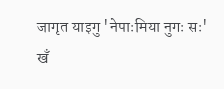जागृत याइगु 'नेपाःमिया नुगः सः'
खँ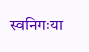स्वनिगःया